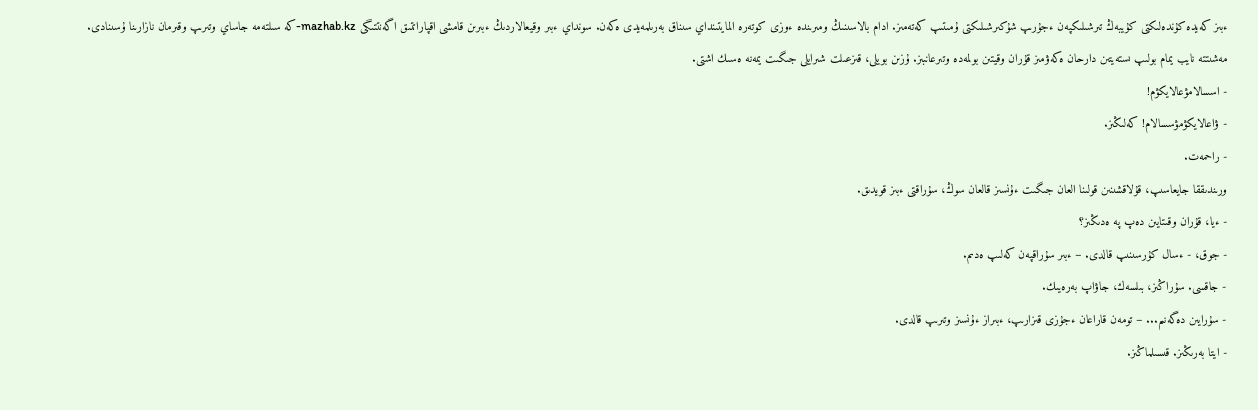ءبىز كەيدە كۇندەلىكتى كۇيبەڭ تىرشىلىكپەن ءجۇرىپ شۇكىرشىلىكتى ۇمىتىپ كەتەمىز. ادام بالاسىنىڭ ومىرىندە ءوزى كوتەرە المايتىنداي سىناق بەرىلمەيدى ەكەن. سونداي ءبىر وقيعالاردىڭ ءبىرىن قامشى اقپاراتتىق اگەنتتىگى mazhab.kz-كە سىلتەمە جاساي وتىرىپ وقىرمان نازارىنا ۇسىنادى.
مەشىتتە نايب يمام بولىپ ىستەيتىن دارحان ەكەۋمىز قۇران وقيتىن بولمەدە وتىرعانبىز. ۇزىن بويلى، قىزعىلت شىرايلى جىگىت يمەنە ەسىك اشتى.
- اسسالامۋعالايكۋم!
- ۋاعالايكۋمۋسسالام! كەلىڭىز.
- راحمەت.
ورىندىققا جايعاسىپ، قۇلاقشىنىن قولىنا العان جىگىت ءۇنسىز قالعان سوڭ، سۇراقتى ءبىز قويدىق.
- ءيا، قۇران وقىتايىن دەپ پە ەدىڭىز؟
- جوق، - ءسال كۇرسىنىپ قالدى. – ءبىر سۇراقپەن كەلىپ ەدىم.
- جاقسى. سۇراڭىز، بىلسەك، جاۋاپ بەرەيىك.
- سۇرايىن دەگەنىم... – تومەن قاراعان ءجۇزى قىزارىپ، ءبىراز ءۇنسىز وتىرىپ قالدى.
- ايتا بەرىڭىز. قىسىلماڭىز.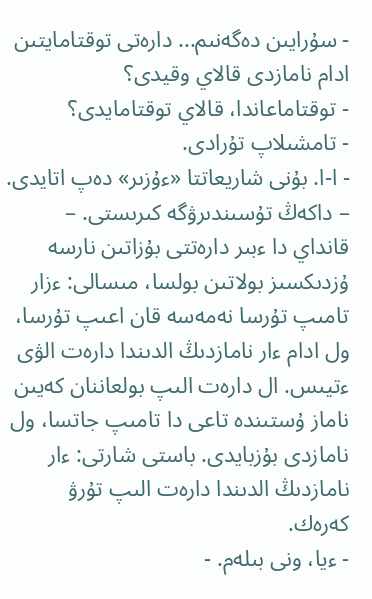- سۇرايىن دەگەنىم... دارەتى توقتامايتىن ادام نامازدى قالاي وقيدى؟
- توقتاماعاندا، قالاي توقتامايدى؟
- تامشىلاپ تۇرادى.
- ا-ا. بۇنى شاريعاتتا «ءۇزىر» دەپ اتايدى. – داكەڭ تۇسىندىرۋگە كىرىستى. – قانداي دا ءبىر دارەتتى بۇزاتىن نارسە ۇزدىكسىز بولاتىن بولسا، مىسالى: ءزار تامىپ تۇرسا نەمەسە قان اعىپ تۇرسا، ول ادام ءار نامازدىڭ الدىندا دارەت الۋى ءتيىس. ال دارەت الىپ بولعاننان كەيىن ناماز ۇستىندە تاعى دا تامىپ جاتسا، ول نامازدى بۇزبايدى. باستى شارتى: ءار نامازدىڭ الدىندا دارەت الىپ تۇرۋ كەرەك.
- ءيا، ونى بىلەم. -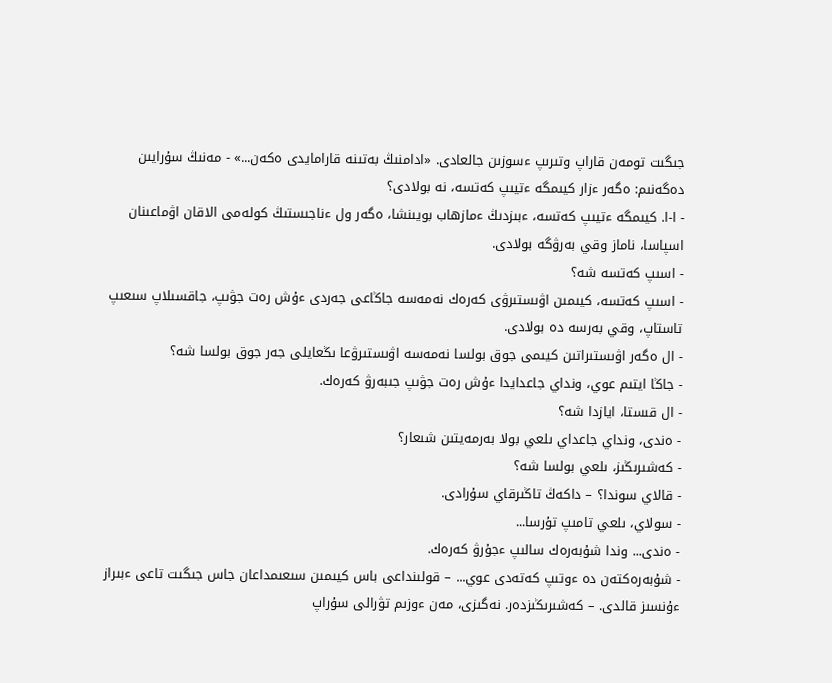جىگىت تومەن قاراپ وتىرىپ ءسوزىن جالعادى. «ادامنىڭ بەتىنە قارامايدى ەكەن...» - مەنىڭ سۇرايىن دەگەنىم: ەگەر ءزار كيىمگە ءتيىپ كەتسە، نە بولادى؟
- ا-ا. كيىمگە ءتيىپ كەتسە، ءبىزدىڭ ءمازھاب بويىنشا، ەگەر ول ءناجىستىڭ كولەمى الاقان اۋماعىنان اسپاسا، ناماز وقي بەرۋگە بولادى.
- اسىپ كەتسە شە؟
- اسىپ كەتسە، كيىمىن اۋىستىرۋى كەرەك نەمەسە جاڭاعى جەردى ءۇش رەت جۋىپ، جاقسىلاپ سىعىپ تاستاپ، وقي بەرسە دە بولادى.
- ال ەگەر اۋىستىراتىن كيىمى جوق بولسا نەمەسە اۋىستىرۋعا ىڭعايلى جەر جوق بولسا شە؟
- جاڭا ايتىم عوي، ونداي جاعدايدا ءۇش رەت جۋىپ جىبەرۋ كەرەك.
- ال قىستا، ايازدا شە؟
- ەندى، ونداي جاعداي ىلعي بولا بەرمەيتىن شىعار؟
- كەشىرىڭىز، ىلعي بولسا شە؟
- قالاي سوندا؟ – داكەڭ تاڭىرقاي سۇرادى.
- سولاي، ىلعي تامىپ تۇرسا...
- ەندى... وندا شۇبەرەك سالىپ ءجۇرۋ كەرەك.
- شۇبەرەكتەن دە ءوتىپ كەتەدى عوي... – قولىنداعى باس كيىمىن سىعىمداعان جاس جىگىت تاعى ءبىراز ءۇنسىز قالدى. – كەشىرىڭىزدەر. نەگىزى، مەن ءوزىم تۋرالى سۇراپ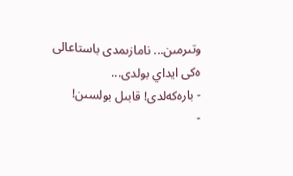وتىرمىن... نامازىمدى باستاعالى ەكى ايداي بولدى...
- بارەكەلدى! قابىل بولسىن!
-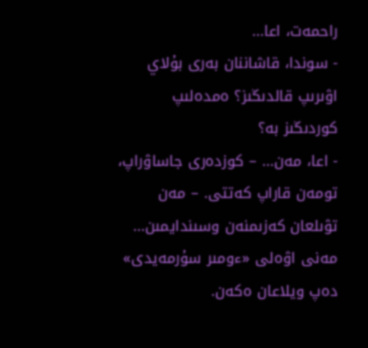راحمەت، اعا...
- سوندا، قاشاننان بەرى بۇلاي اۋىرىپ قالدىڭىز؟ ەمدەلىپ كوردىڭىز بە؟
- اعا، مەن... – كوزدەرى جاساۋراپ، تومەن قاراپ كەتتى. – مەن تۋىلعان كەزىمنەن وسىندايمىن... مەنى اۋەلى «ءومىر سۇرمەيدى» دەپ ويلاعان ەكەن.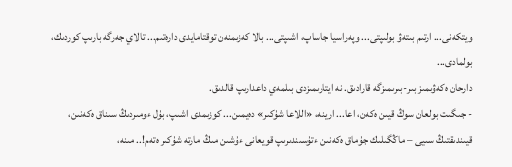ويتكەنى... ارتىم بىتەۋ بولىپتى... وپەراسيا جاساپ، اشىپتى... بالا كەزىمنەن توقتامايدى دارەتىم... تالاي جەرگە بارىپ كوردىك، بولمادى...
دارحان ەكەۋىمىز بىر-بىرىمىزگە قارادىق. نە ايتارىمىزدى بىلمەي داعدارىپ قالدىق.
- جىگىت بولعان سوڭ قيىن ەكەن، اعا... ارينە، «اللاعا شۇكىر» دەيمىن... كوزىمدى اشىپ، بۇل ءومىردىڭ سىناق ەكەنىن، قيىندىقتىڭ سىيى – ماڭگىلىك جۇماق ەكەنىن ءتۇسىندىرىپ قويعانى ءۇشىن مىڭ مارتە شۇكىر ەتەم!.. مىنە،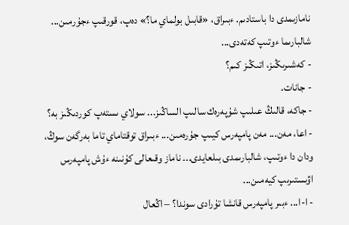نامازىمدى دا باستادىم. ءبىراق، «قابىل بولماي ما؟» دەپ، قورقىپ ءجۇرمىن... شالبارىما ءوتىپ كەتەدى...
- كەشىرىڭىز، اتىڭىز كىم؟
- جانات.
- جاكە، قالىڭ عىلىپ شۇپەرەك سالىپ الساڭىز... سولاي ىستەپ كوردىڭىز بە؟
- اعا، مەن... مەن پامپەرس كيىپ جۇرەمىن... ءبىراق توقتاماي تاما بەرگەن سوڭ، ودان دا ءوتىپ، شالبارىمدى بىلعايدى... ناماز وقىعالى كۇنىنە ءۇش پامپەرس اۋىستىرىپ كيەمىن...
- ا-ا... ءبىر پامپەرس قانشا تۇرادى سوندا؟ – اڭعال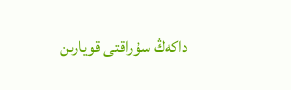داكەڭ سۇراقتى قويارىن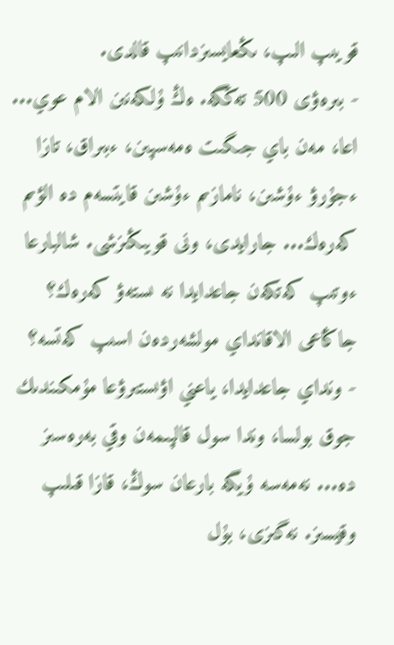قويىپ الىپ، ىڭعايسىزدانىپ قالدى.
- بىرەۋى 500 تەڭگە. ەڭ ۇلكەنىن الام عوي... اعا، مەن باي جىگىت ەمەسپىن، ءبىراق، تازا ءجۇرۋ ءۇشىن، نامازىم ءۇشىن قايتسەم دە الۋىم كەرەك... جارايدى، ونى قويىڭىزشى. شالبارعا ءوتىپ كەتكەن جاعدايدا نە ىستەۋ كەرەك؟ جاڭاعى الاقانداي مولشەردەن اسىپ كەتسە؟
- ونداي جاعدايدا، ياعني اۋىستىرۋعا مۇمكىندىك جوق بولسا، وندا سول قالپىمەن وقي بەرەسىز دە... نەمەسە ۇيگە بارعان سوڭ، قازا قىلىپ وقيسىز. نەگىزى، بۇل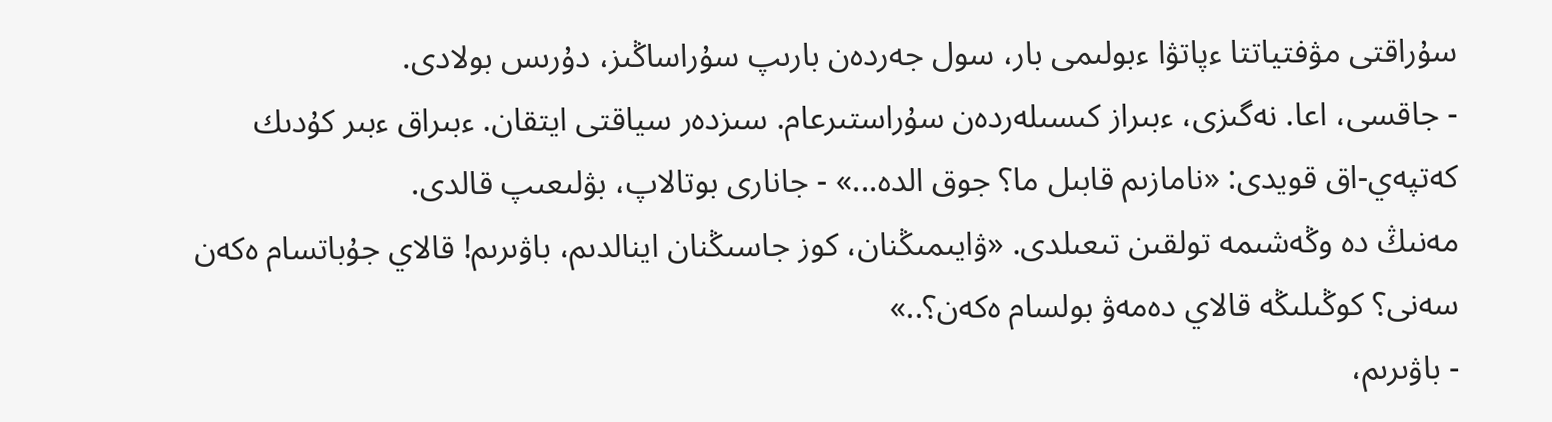سۇراقتى مۋفتياتتا ءپاتۋا ءبولىمى بار، سول جەردەن بارىپ سۇراساڭىز، دۇرىس بولادى.
- جاقسى، اعا. نەگىزى، ءبىراز كىسىلەردەن سۇراستىرعام. سىزدەر سياقتى ايتقان. ءبىراق ءبىر كۇدىك كەتپەي-اق قويدى: «نامازىم قابىل ما؟ جوق الدە...» - جانارى بوتالاپ، بۋلىعىپ قالدى.
مەنىڭ دە وڭەشىمە تولقىن تىعىلدى. «ۋايىمىڭنان، كوز جاسىڭنان اينالدىم، باۋىرىم! قالاي جۇباتسام ەكەن سەنى؟ كوڭىلىڭە قالاي دەمەۋ بولسام ەكەن؟..»
- باۋىرىم،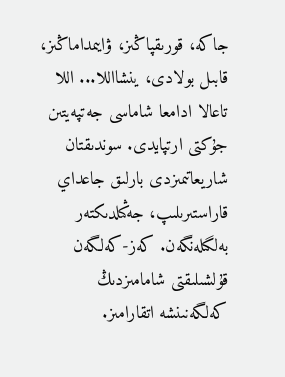جاكە، قورىقپاڭىز، ۋايىمداماڭىز، قابىل بولادى، ينشااللا... اللا تاعالا ادامعا شاماسى جەتپەيتىن جۇكتى ارتپايدى. سوندىقتان شاريعاتىمىزدى بارلىق جاعداي قاراستىرىلىپ، جەڭىلدىكتەر بەلگىلەنگەن. كەز-كەلگەن قۇلشىلىقتى شامامىزدىڭ كەلگەنىنشە اتقارامىز.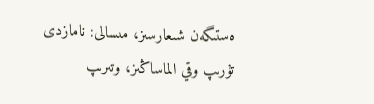ەستىگەن شىعارسىز، مىسالى: نامازدى تۇرىپ وقي الماساڭىز، وتىرىپ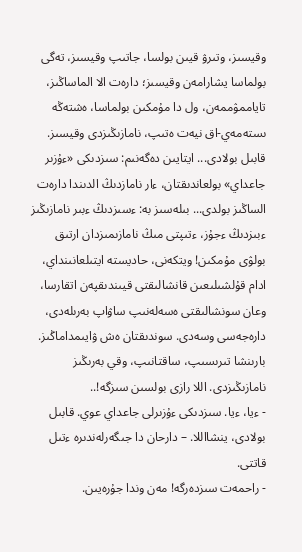وقيسىز، وتىرۋ قيىن بولسا، جاتىپ وقيسىز، تەگى بولماسا يشارامەن وقيسىز؛ دارەت الا الماساڭىز، تاياممۋممەن، ول دا مۇمكىن بولماسا، ەشتەڭە ىستەمەي-اق نيەت ەتىپ، نامازىڭىزدى وقيسىز. قابىل بولادى... ايتايىن دەگەنىم: سىزدىكى «ءۇزىر جاعداي» بولعاندىقتان، ءار نامازدىڭ الدىندا دارەت الساڭىز بولدى... بىلەسىز بە: ءسىزدىڭ ءبىر نامازىڭىز ءبىزدىڭ ءجۇز، ءتىپتى مىڭ نامازىمىزدان ارتىق بولۋى مۇمكىن! ويتكەنى، حاديستە ايتىلعانىنداي، ادام قۇلشىلىعىن قانشالىقتى قيىندىقپەن اتقارسا، وعان سونشالىقتى ەسەلەنىپ ساۋاپ بەرىلەدى، دارەجەسى وسەدى. سوندىقتان ەش ۋايىمداماڭىز. بارىنشا تىرىسىپ، ساقتانىپ، وقي بەرىڭىز نامازىڭىزدى. اللا رازى بولسىن سىزگە!..
- ءيا، ءيا. سىزدىكى ءۇزىرلى جاعداي عوي. قابىل بولادى، ينشااللا. – دارحان دا جىگەرلەندىرە ءتىل قاتتى.
- راحمەت سىزدەرگە! مەن وندا جۇرەيىن.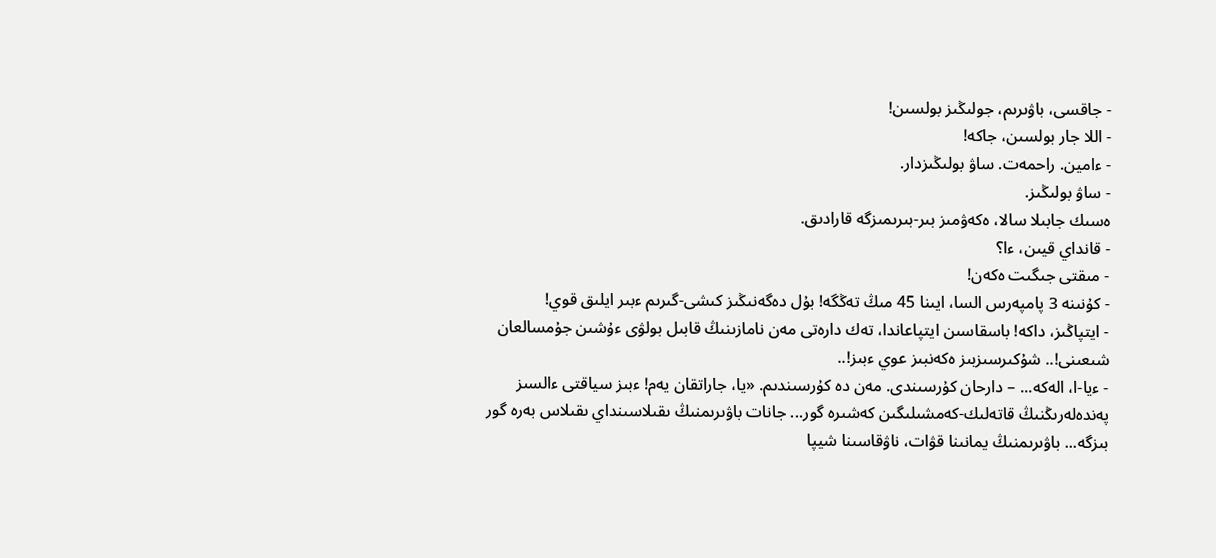- جاقسى، باۋىرىم، جولىڭىز بولسىن!
- اللا جار بولسىن، جاكە!
- ءامين. راحمەت. ساۋ بولىڭىزدار.
- ساۋ بولىڭىز.
ەسىك جابىلا سالا، ەكەۋمىز بىر-بىرىمىزگە قارادىق.
- قانداي قيىن، ءا؟
- مىقتى جىگىت ەكەن!
- كۇنىنە 3 پامپەرس السا، ايىنا 45 مىڭ تەڭگە! بۇل دەگەنىڭىز كىشى-گىرىم ءبىر ايلىق قوي!
- ايتپاڭىز، داكە! باسقاسىن ايتپاعاندا، تەك دارەتى مەن نامازىنىڭ قابىل بولۋى ءۇشىن جۇمسالعان شىعىنى!.. شۇكىرسىزبىز ەكەنبىز عوي ءبىز!..
- ءيا-ا، الەكە... – دارحان كۇرسىندى. مەن دە كۇرسىندىم. «يا، جاراتقان يەم! ءبىز سياقتى ءالسىز پەندەلەرىڭنىڭ قاتەلىك-كەمشىلىگىن كەشىرە گور... جانات باۋىرىمنىڭ ىقىلاسىنداي ىقىلاس بەرە گور بىزگە... باۋىرىمنىڭ يمانىنا قۋات، ناۋقاسىنا شيپا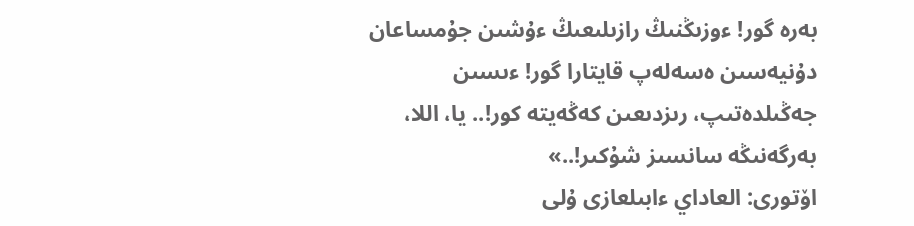بەرە گور! ءوزىڭنىڭ رازىلىعىڭ ءۇشىن جۇمساعان دۇنيەسىن ەسەلەپ قايتارا گور! ءىسىن جەڭىلدەتىپ، رىزدىعىن كەڭەيتە كور!.. يا، اللا، بەرگەنىڭە سانسىز شۇكىر!..»
اۆتورى: العاداي ءابىلعازى ۇلى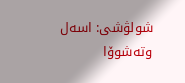شولۋشى: اسەل وتەشوۆا